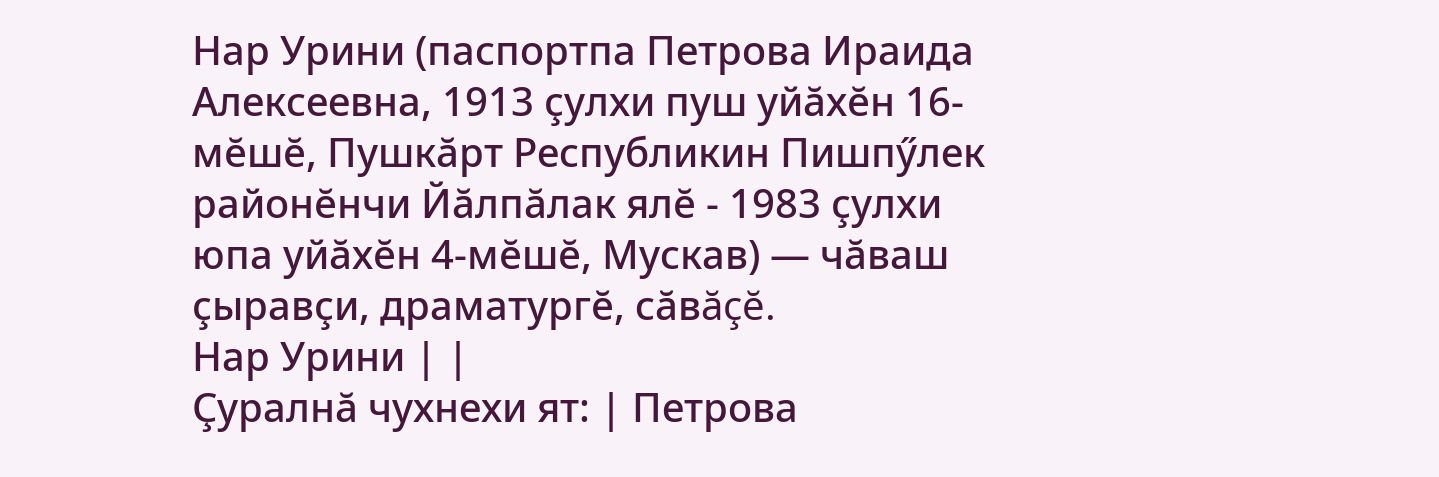Нар Урини (паспортпа Петрова Ираида Алексеевна, 1913 çулхи пуш уйăхĕн 16-мĕшĕ, Пушкăрт Республикин Пишпӳлек районĕнчи Йăлпăлак ялĕ - 1983 çулхи юпа уйăхĕн 4-мĕшĕ, Мускав) — чăваш çыравçи, драматургĕ, сăвăçĕ.
Нар Урини | |
Çуралнă чухнехи ят: | Петрова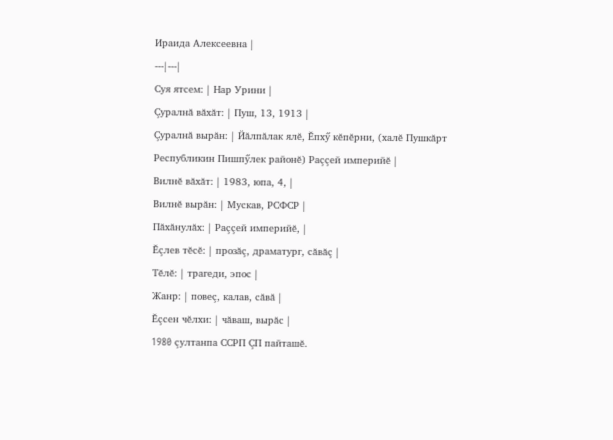Ираида Алексеевна |
---|---|
Суя ятсем: | Нар Урини |
Çуралнă вăхăт: | Пуш, 13, 1913 |
Çуралнă вырăн: | Йăлпăлак ялĕ, Ĕпхӳ кĕпĕрни, (халĕ Пушкăрт Республикин Пишпӳлек районĕ) Раççей империйĕ |
Вилнĕ вăхăт: | 1983, юпа, 4, |
Вилнĕ вырăн: | Мускав, РСФСР |
Пăхăнулăх: | Раççей империйĕ, |
Ĕçлев тĕсĕ: | прозăç, драматург, сăвăç |
Тĕлĕ: | трагеди, эпос |
Жанр: | повеç, калав, сăвă |
Ĕçсен чĕлхи: | чăваш, вырăс |
1980 çултанпа ССРП ÇП пайташĕ.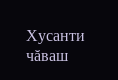Хусанти чăваш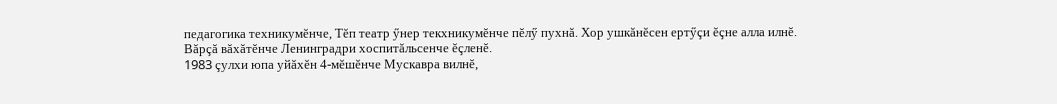педагогика техникумĕнче, Тĕп театр ӳнер текхникумĕнче пĕлӳ пухнă. Хор ушкăнĕсен ертӳçи ĕçне алла илнĕ.
Вăрçă вăхăтĕнче Ленинградри хоспитăльсенче ĕçленĕ.
1983 çулхи юпа уйăхĕн 4-мĕшĕнче Мускавра вилнĕ,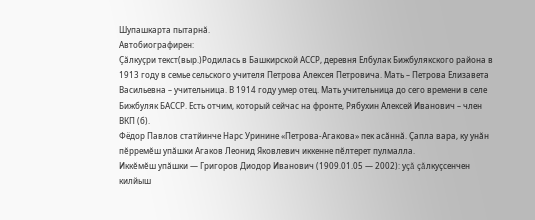Шупашкарта пытарнă.
Автобиографирен:
Ҫӑлкуҫри текст(выр.)Родилась в Башкирской АССР, деревня Елбулак Бижбулякского района в 1913 году в семье сельского учителя Петрова Алексея Петровича. Мать – Петрова Елизавета Васильевна – учительница. В 1914 году умер отец. Мать учительница до сего времени в селе Бижбуляк БАССР. Есть отчим, который сейчас на фронте, Рябухин Алексей Иванович – член ВКП (б).
Фёдор Павлов статйинче Нарс Уринине «Петрова-Агакова» пек асăннă. Çапла вара, ку унăн пĕрремĕш упăшки Агаков Леонид Яковлевич иккенне пĕлтерет пулмалла.
Иккĕмĕш упăшки — Григоров Диодор Иванович (1909.01.05 — 2002): уçă çăлкуçсенчен килйыш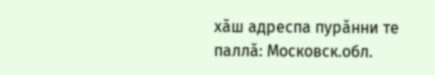хăш адреспа пурăнни те паллă: Московск.обл.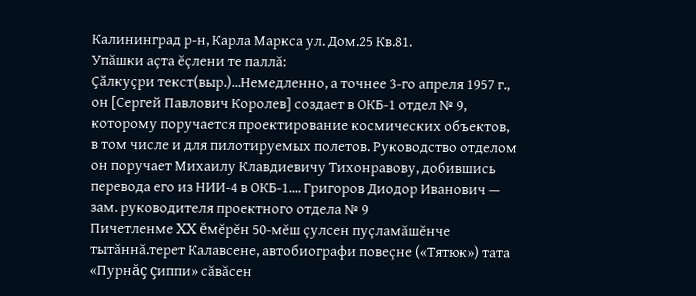Калининград р-н, Карла Маркса ул. Дом.25 Кв.81.
Упăшки аçта ĕçлени те паллă:
Ҫӑлкуҫри текст(выр.)...Немедленно, а точнее 3-го апреля 1957 г., он [Сергей Павлович Королев] создает в ОКБ-1 отдел № 9, которому поручается проектирование космических объектов, в том числе и для пилотируемых полетов. Руководство отделом он поручает Михаилу Клавдиевичу Тихонравову, добившись перевода его из НИИ-4 в ОКБ-1.... Григоров Диодор Иванович — зам. руководителя проектного отдела № 9
Пичетленме XX ĕмĕрĕн 50-мĕш çулсен пуçламăшĕнче тытăннă.терет Калавсене, автобиографи повеçне («Тятюк») тата «Пурнăç çиппи» сăвăсен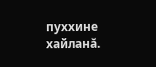пуххине хайланă.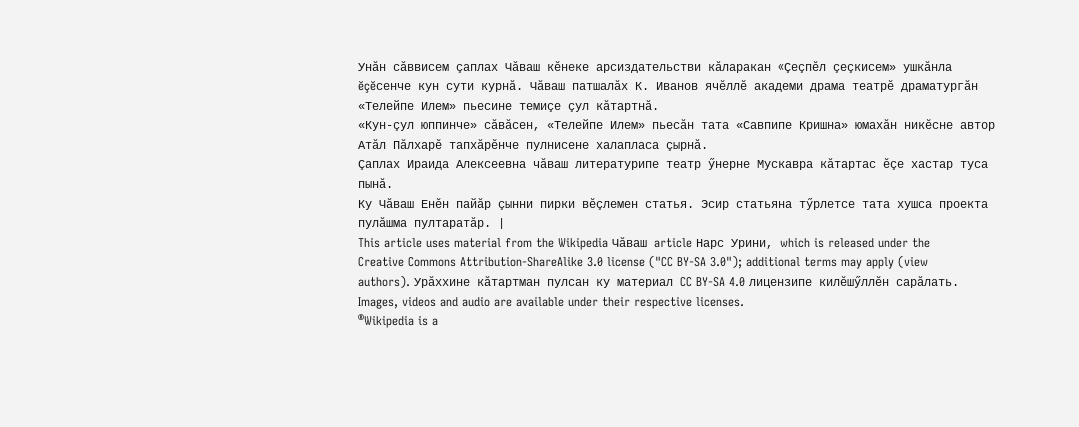Унăн сăввисем çаплах Чăваш кĕнеке арсиздательстви кăларакан «Çеçпĕл çеçкисем» ушкăнла ĕçĕсенче кун сути курнă. Чăваш патшалăх К. Иванов ячĕллĕ академи драма театрĕ драматургăн «Телейпе Илем» пьесине темиçе çул кăтартнă.
«Кун-çул юппинче» сăвăсен, «Телейпе Илем» пьесăн тата «Савпипе Кришна» юмахăн никĕсне автор Атăл Пăлхарĕ тапхăрĕнче пулнисене халапласа çырнă.
Çаплах Ираида Алексеевна чăваш литературипе театр ӳнерне Мускавра кăтартас ĕçе хастар туса пынă.
Ку Чăваш Енĕн пайăр çынни пирки вĕçлемен статья. Эсир статьяна тӳрлетсе тата хушса проекта пулăшма пултаратăр. |
This article uses material from the Wikipedia Чăваш article Нарс Урини, which is released under the Creative Commons Attribution-ShareAlike 3.0 license ("CC BY-SA 3.0"); additional terms may apply (view authors). Урăххине кăтартман пулсан ку материал CC BY-SA 4.0 лицензипе килĕшӳллĕн сарăлать. Images, videos and audio are available under their respective licenses.
®Wikipedia is a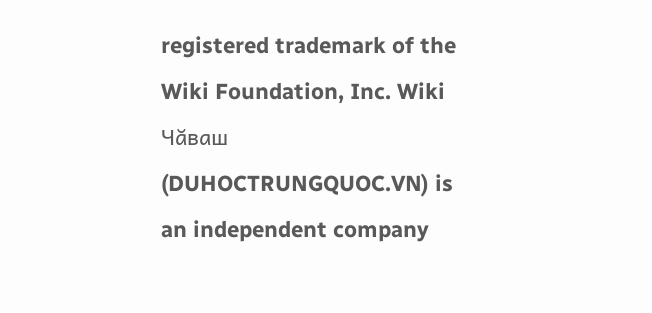registered trademark of the Wiki Foundation, Inc. Wiki Чăваш (DUHOCTRUNGQUOC.VN) is an independent company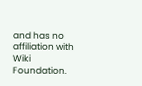and has no affiliation with Wiki Foundation.